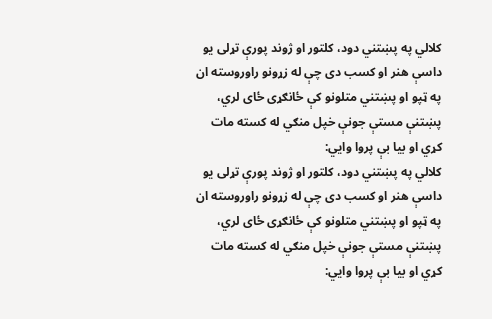كلالي په پښتني دود، كلتور او ژوند پورې تړلى يو داسې هنر او كسب دى چې له زړونو راوروسته ان په ټپو او پښتني متلونو كې ځانګړى ځاى لري، پښتنې مستې جونې خپل منګي له كسته مات كړي او بيا بې پروا وايي:
كلالي په پښتني دود، كلتور او ژوند پورې تړلى يو داسې هنر او كسب دى چې له زړونو راوروسته ان په ټپو او پښتني متلونو كې ځانګړى ځاى لري، پښتنې مستې جونې خپل منګي له كسته مات كړي او بيا بې پروا وايي: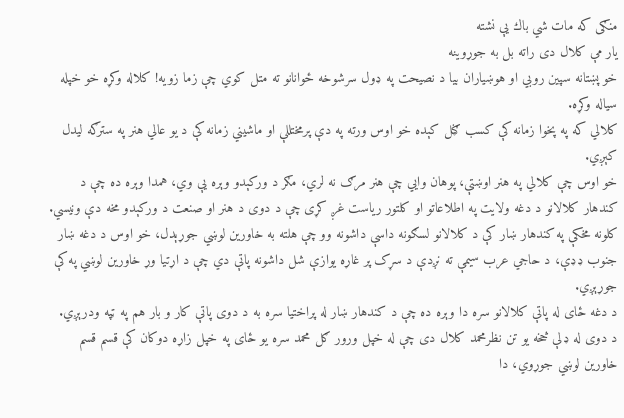منګى كه مات شي باك يې نشته
يار مې كلال دى راته بل به جوړوينه
خو پښتانه سپين روبي او هوښياران بيا د نصيحت په ډول سرشوخه ځوانانو ته متل كوي چې زما زويه! كلاله وكړه خو خپله سياله وكړه.
كلالي كه په پخوا زمانه كې كسب ګڼل كېده خو اوس ورته په دې پرمختللې او ماشيني زمانه كې د يو عالي هنر په سترګه ليدل كېږي.
خو اوس چې کلالي په هنر اوښتې، پوهان وايي چې هنر مرګ نه لري، مګر د وركېدو وېره يې وي، همدا وېره ده چې د كندهار كلالانو د دغه ولايت په اطلاعاتو او كلتور رياست غږ كړى چې د دوى د هنر او صنعت د وركېدو مخه دې ونيسي.
كلونه مخكې په كندهار ښار كې د كلالانو لسګونه داسې داشونه وو چې هلته به خاورين لوښي جوړېدل، خو اوس د دغه ښار جنوب ډډې، د حاجي عرب سيمې ته نږدې د سړک پر غاړه يوازې شل داشونه پاتې دي چې د اړتيا وړ خاورين لوښي په كې جوړېږي.
د دغه ځاى له پاتې كلالانو سره دا وېره ده چې د كندهار ښار له پراختيا سره به د دوى پاتې کار و بار هم په ټپه ودرېږي.
د دوى له ډلې څخه يو تن نظرمحمد كلال دى چې له خپل ورور ګل محمد سره يو ځاى په خپل زاړه دوكان كې قسم قسم خاورين لوښي جوړوي، دا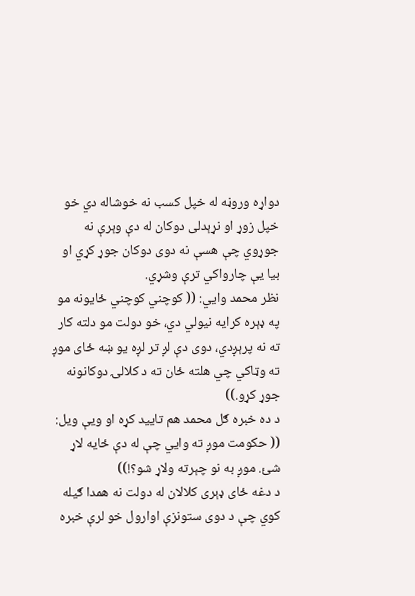دواړه وروڼه له خپل كسب نه خوشاله دي خو خپل زوړ او نړېدلى دوكان له دې وېرې نه جوړوي چې هسې نه دوى دوكان جوړ كړي او بيا يې چارواكي ترې وشړي.
نظر محمد وايي: (( کوچني کوچني ځايونه مو په ډېره کرايه نيولي دي، خو دولت مو دلته كار ته نه پرېږدي، دوى دې لږ تر لږه يو ښه ځاى موږ ته وټاکي چي هلته ځان ته د کلالۍ دوکانونه جوړ كړو.))
د ده خبره ګل محمد هم تاييد كړه او ويې ويل: (( حكومت موږ ته وايي چې له دې ځايه لاړ شئ. موږ به نو چېرته ولاړ شو؟!))
د دغه ځاى ډېرى كلالان له دولت نه همدا ګيله كوي چې د دوى ستونزې اوارول خو لرې خبره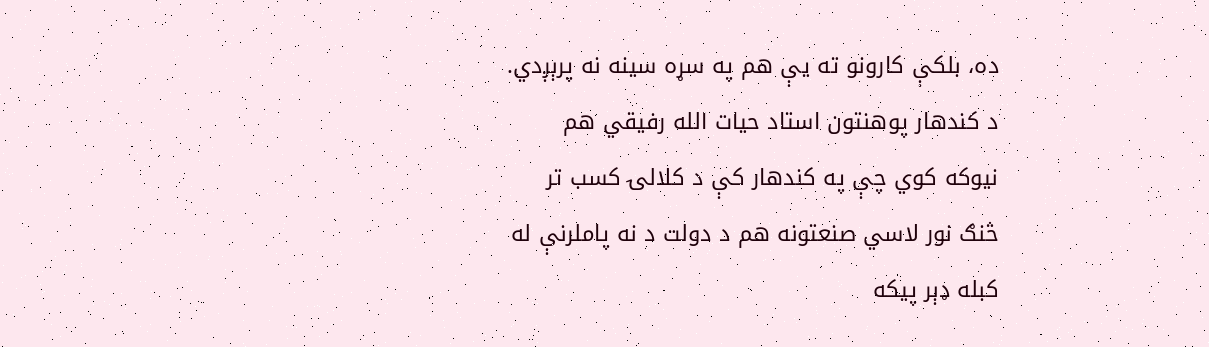ده، بلكې كارونو ته يې هم په سړه سينه نه پرېږدي.
د کندهار پوهنتون استاد حيات الله رفيقي هم نيوكه كوي چې په کندهار کې د کلالۍ کسب تر څنګ نور لاسي صنعتونه هم د دولت د نه پاملرنې له کبله ډېر پيکه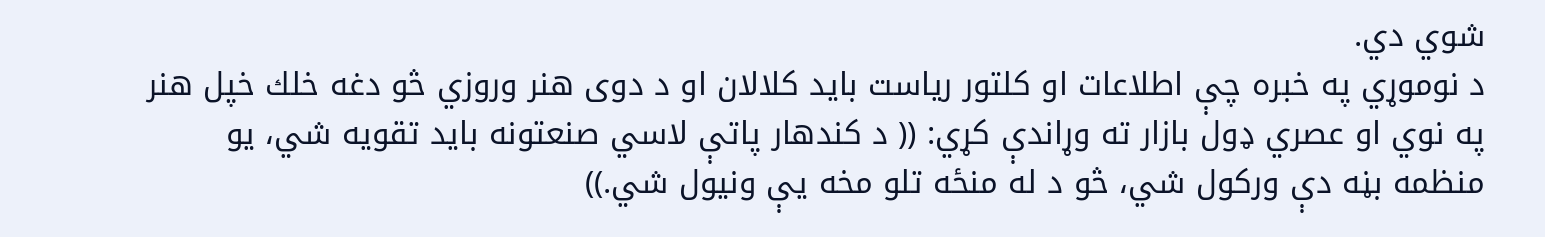شوي دي.
د نوموړي په خبره چې اطلاعات او کلتور رياست بايد کلالان او د دوى هنر وروزي څو دغه خلك خپل هنر په نوي او عصري ډول بازار ته وړاندې كړي: (( د كندهار پاتې لاسي صنعتونه بايد تقويه شي، يو منظمه بڼه دې ورکول شي، څو د له منځه تلو مخه يې ونيول شي.))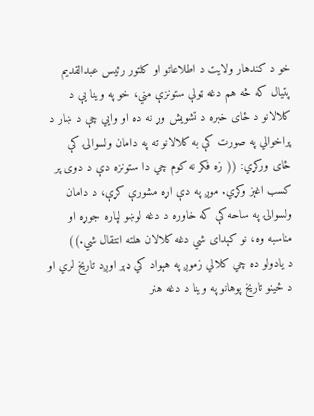خو د كندهار ولايت د اطلاعاتو او كلتور رئيس عبدالقديم پتيال كه څه هم دغه ټولې ستونزې مني، خو په وينا يې د كلالانو د ځاى خبره د تشويش وړ نه ده او وايي چې د ښار د پراخوالي په صورت كې به كلالانو ته په دامان ولسوالۍ كې ځاى وركړي: (( زه فکر نه کوم چي دا ستونزه دې د دوى پر کسب اغېز وکړي. موږ په دې اړه مشورې کړې، د دامان ولسوالۍ په ساحه كې كه خاوره د دغه لوښو لپاره جوړه او مناسبه وه، نو کېداى شي دغه کلالان هلته انتقال شي.))
د يادولو ده چي کلالي زموږ په هېواد کي ډېر اوږد تاريخ لري او د ځينو تاريخ پوهانو په وينا د دغه هنر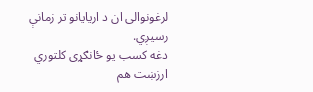لرغونوالى ان د اريايانو تر زمانې رسيږي.
دغه کسب يو ځانګړى کلتوري ارزښت هم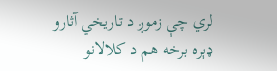لري چې زموږ د تاريخي آثارو ډېره برخه هم د كلالانو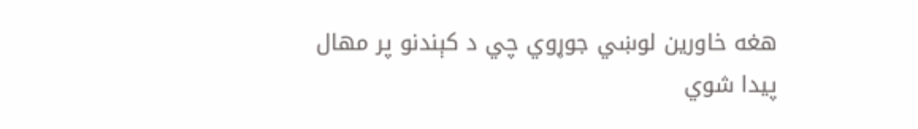هغه خاورين لوښي جوړوي چي د کېندنو پر مهال پيدا شوي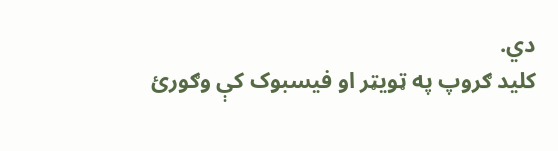دي.
کلید ګروپ په ټویټر او فیسبوک کې وګورئ